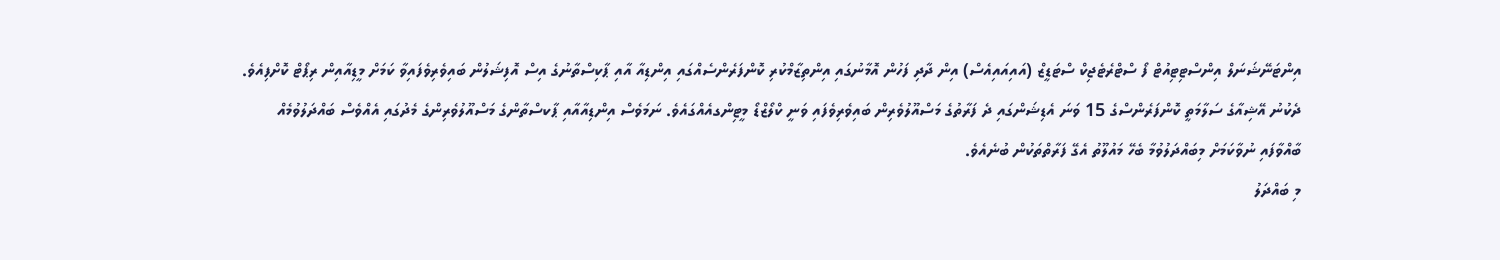އިންޓަނޭޝަނަލް އިންސްޓިޓިއުޓް ފޯ ސްޓްރެޓެޖިކް ސްޓަޑީޒް (އައިއައިއެސް) އިން ދާދި ފަހުން އޮމާނުގައި އިންތިޒާމްކުރި ކޮންފަރެންސެއްގައި އިންޑިއާ އާއި ޕާކިސްތާނުގެ އިސް އޮފިޝަލުން ބައިވެރިވެފައިވާ ކަމަށް މީޑިއާއިން ރިޕޯޓް ކޮށްފިއެވެ.
ދެކުނު އޭޝިއާގެ ސަލާމަތީ ކޮންފަރެންސްގެ 15 ވަނަ އެޑިޝަންގައި ދެ ފަރާތުގެ މަސްއޫލުވެރިން ބައިވެރިވެފައި ވަނީ ކްލޯޒްޑޯ މީޓިންގއެއްގައެވެ. ނަމަވެސް އިންޑިއާއާއި ޕާކސްތާންގެ މަސްއޫލުވެރިންގެ މެދުގައި އެއްވެސް ބައްދަލުވުމެއް ބާއްވާފައި ނުވާކަމަށް މިބައްދަލުވުމާ ބެހޭ މައުލޫތު އެގޭ ފަރާތްތަކުން ބުނެއެވެ.
މި ބައްދަލު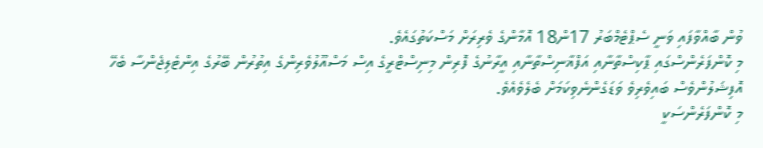ވުން ބާއްވާފައި ވަނީ ސެޕްޓެމްބަރު 17ން18 އޮމާންގެ ވެރިރަށް މަސްކަތުގައެވެ.
މި ކޮންފަރެންސްގައި ޕާކިސްތާނާއި އަފްޣާނިސްތާނާއި އީރާނުގެ ފޮރިން މިނިސްޓްރީގެ އިސް މަސްއޫލުވެރިންގެ އިތުރުން ބޭރުގެ އިންޓެލިޖެންސާ ބެހޭ އޮފިޝަލުންވެސް ބައިވެރިވެ ވަޑަގެންނެވިކަމަށް ބެލެވެއެވެ.
މި ކޮންފަރެންސަކީ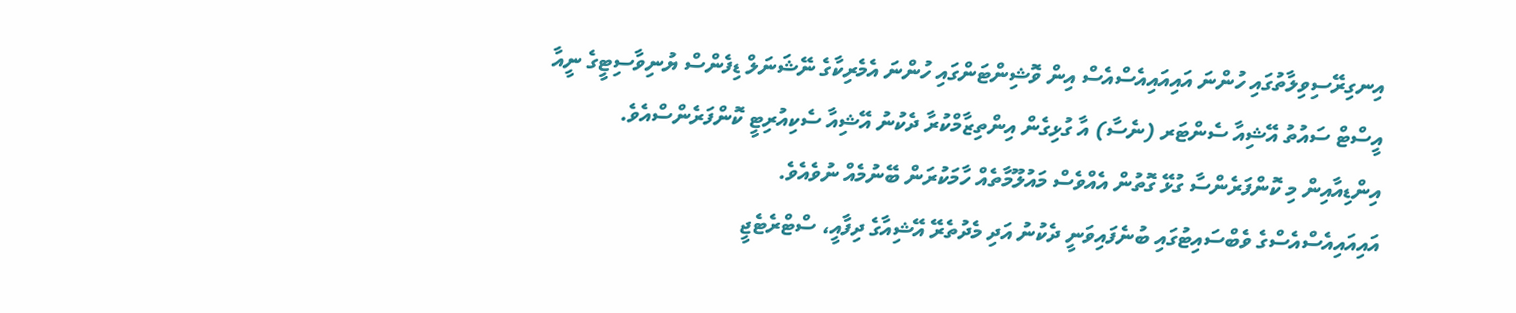އިނގިރޭސިވިލާތުގައި ހުންނަ އައިއައިއެސްއެސް އިން ވޮޝިންޓަންގައި ހުންނަ އެމެރިކާގެ ނޭޝަނަލް ޑިފެންސް ޔުނިވާސިޓީގެ ނީއާ އީސްޓް ސައުތު އޭޝިއާ ސެންޓަރ (ނެސާ) އާ ގުޅިގެން އިންތިޒާމްކުރާ ދެކުނު އޭޝިއާ ސެކިއުރިޓީ ކޮންފަރެންސްއެވެ.
އިންޑިއާއިން މި ކޮންފަރެންސާ ގުޅޭ ގޮތުން އެއްވެސް މައުލޫމާތެއް ހާމަކުރަން ބޭނުމެއް ނުވެއެވެ.
އައިއައިއެސްއެސްގެ ވެބްސައިޓުގައި ބުނެފައިވަނީ ދެކުނު އަދި މެދުތެރޭ އޭޝިއާގެ ދިފާއީ، ސްޓްރެޓެޖީ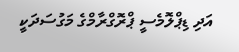އަދި ޑިޕްލޮމެސީ ޕްރޮގްރާމްގެ މަގުސަދަކީ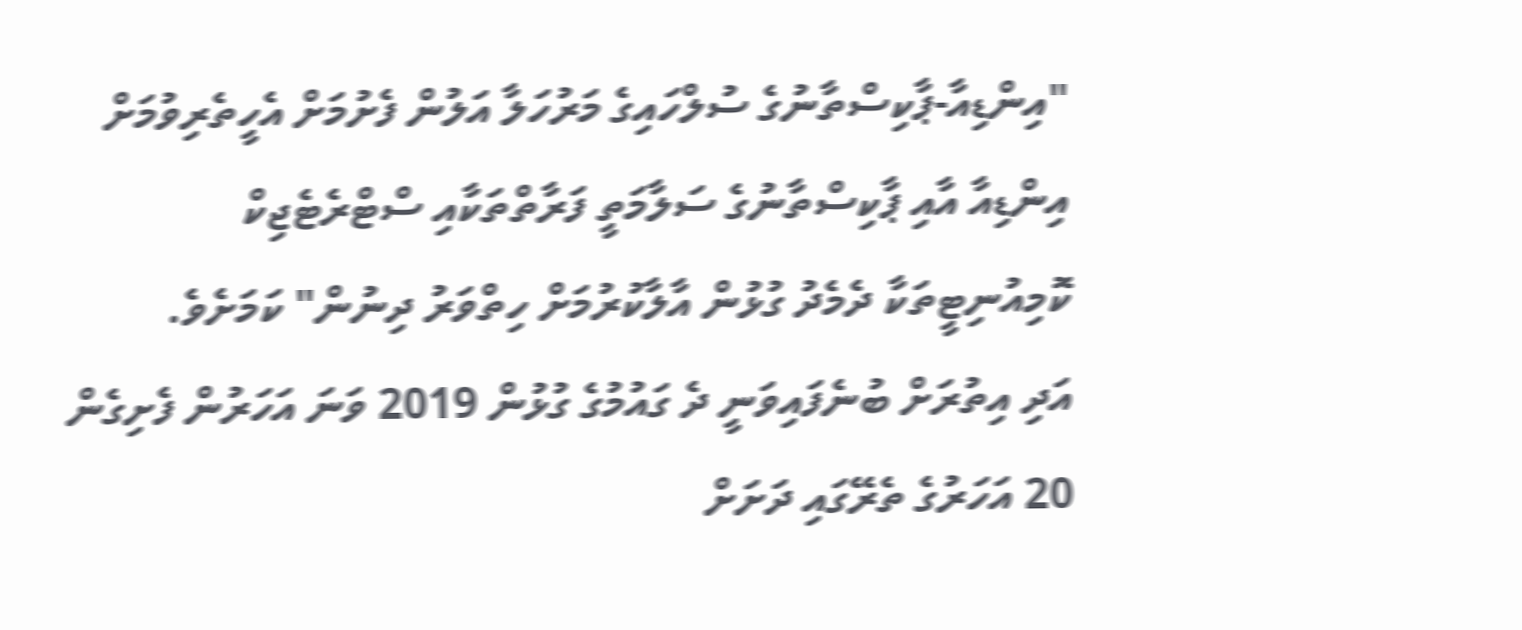"އިންޑިއާ-ޕާކިސްތާނުގެ ސުލްހައިގެ މަރުހަލާ އަލުން ފެށުމަށް އެހީތެރިވުމަށް އިންޑިއާ އާއި ޕާކިސްތާނުގެ ސަލާމަތީ ފަރާތްތަކާއި ސްޓްރެޓެޖިކް ކޮމިއުނިޓީތަކާ ދެމެދު ގުޅުން އާލާކުރުމަށް ހިތްވަރު ދިނުން" ކަމަށެވެ.
އަދި އިތުރަށް ބުނެފައިވަނީ ދެ ގައުމުގެ ގުޅުން 2019 ވަނަ އަހަރުން ފެށިގެން 20 އަހަރުގެ ތެރޭގައި ދަށަށް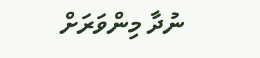ނުދާ މިންވަރަށް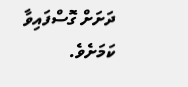ދަށަށް ގޮސްފައިވާ ކަމަށެވެ.